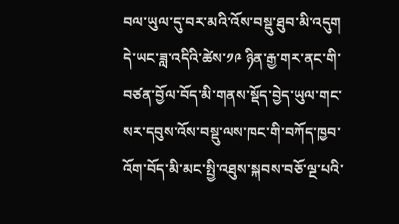བལ་ཡུལ་དུ་བར་མའི་འོས་བསྡུ་ཐུབ་མི་འདུག
དེ་ཡང་ཟླ་འདིའི་ཚེས་༡༩ ཉིན་རྒྱ་གར་ནང་གི་བཙན་བྱོལ་བོད་མི་གནས་སྡོད་བྱེད་ཡུལ་གང་སར་དབུས་འོས་བསྡུ་ལས་ཁང་གི་བཀོད་ཁྱབ་འོག་བོད་མི་མང་སྤྱི་འཐུས་སྐབས་བཅོ་ལྔ་པའི་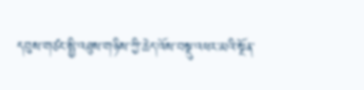དབུས་གཙང་སྤྱི་འཐུས་གཉིས་ཀྱི་ཆེད་འོས་བསྡུ་འཕར་མའི་སྔོན་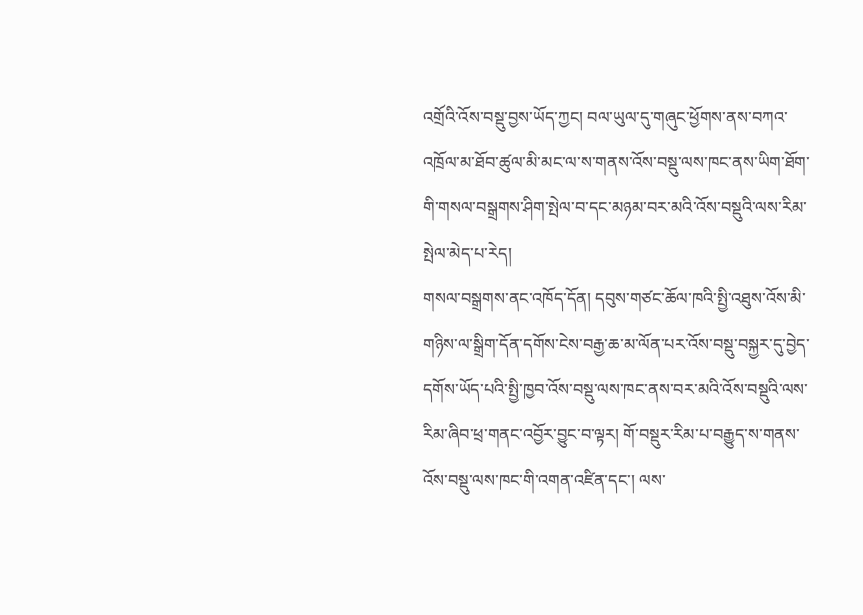འགྲོའི་འོས་བསྡུ་བྱས་ཡོད་ཀྱང། བལ་ཡུལ་དུ་གཞུང་ཕྱོགས་ནས་བཀའ་འཁྲོལ་མ་ཐོབ་ཚུལ་མི་མང་ལ་ས་གནས་འོས་བསྡུ་ལས་ཁང་ནས་ཡིག་ཐོག་གི་གསལ་བསྒྲགས་ཤིག་སྤེལ་བ་དང་མཉམ་བར་མའི་འོས་བསྡུའི་ལས་རིམ་སྤེལ་མེད་པ་རེད།
གསལ་བསྒྲགས་ནང་འཁོད་དོན། དབུས་གཙང་ཆོལ་ཁའི་སྤྱི་འཐུས་འོས་མི་གཉིས་ལ་སྒྲིག་དོན་དགོས་ངེས་བརྒྱ་ཆ་མ་ལོན་པར་འོས་བསྡུ་བསྐྱར་དུ་བྱེད་དགོས་ཡོད་པའི་སྤྱི་ཁྱབ་འོས་བསྡུ་ལས་ཁང་ནས་བར་མའི་འོས་བསྡུའི་ལས་རིམ་ཞིབ་ཕྲ་གནང་འབྱོར་བྱུང་བ་ལྟར། གོ་བསྡུར་རིམ་པ་བརྒྱུད་ས་གནས་འོས་བསྡུ་ལས་ཁང་གི་འགན་འཛིན་དང་། ལས་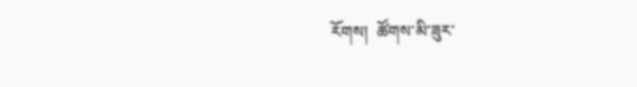རོགས།  ཚོགས་མི་ཟུར་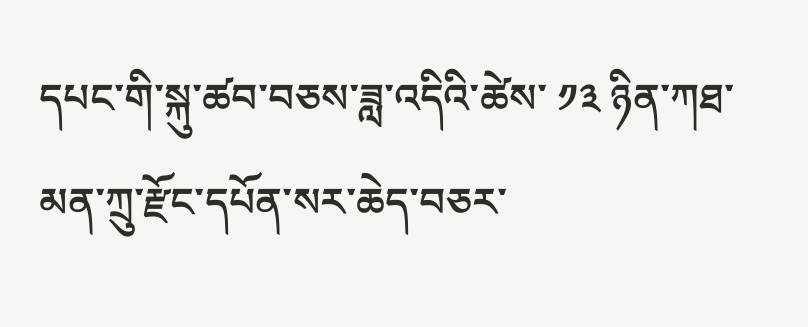དཔང་གི་སྐུ་ཚབ་བཅས་ཟླ་འདིའི་ཚེས་ ༡༣ ཉིན་ཀཐ་མན་ཀྲུ་རྫོང་དཔོན་སར་ཆེད་བཅར་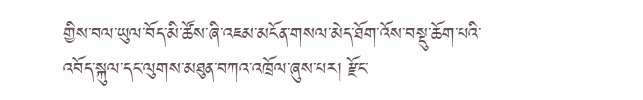གྱིས་བལ་ཡུལ་བོད་མི་ཚོས་ཞི་འཇམ་མངོན་གསལ་མེད་ཐོག་འོས་བསྡུ་ཆོག་པའི་འབོད་སྐུལ་དང་ལུགས་མཐུན་བཀའ་འཁྲོལ་ཞུས་པར། རྫོང་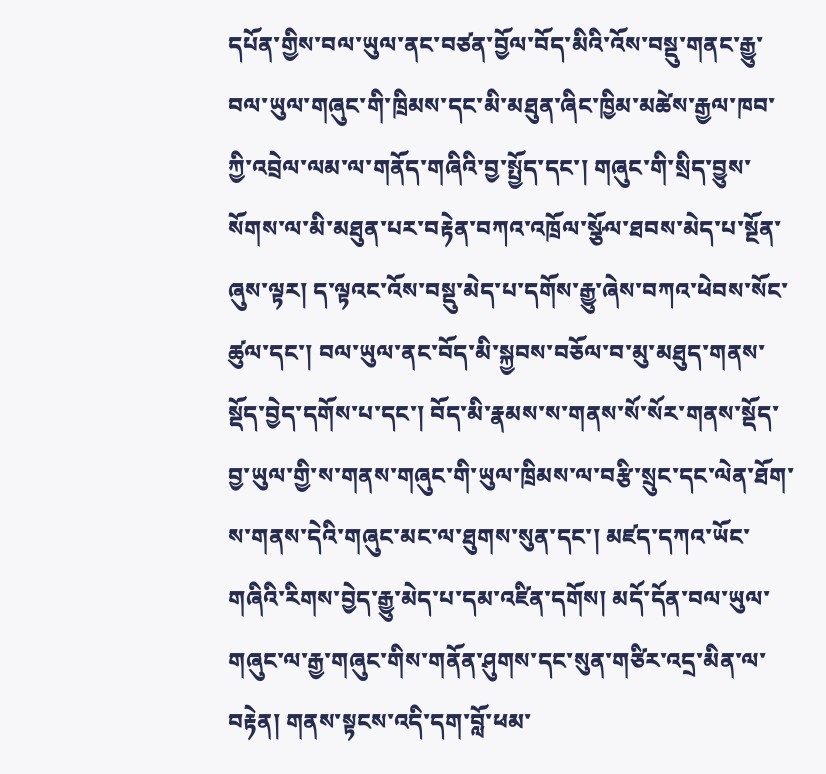དཔོན་གྱིས་བལ་ཡུལ་ནང་བཙན་བྱོལ་བོད་མིའི་འོས་བསྡུ་གནང་རྒྱུ་བལ་ཡུལ་གཞུང་གི་ཁྲིམས་དང་མི་མཐུན་ཞིང་ཁྱིམ་མཚེས་རྒྱལ་ཁབ་ཀྱི་འབྲེལ་ལམ་ལ་གནོད་གཞིའི་བྱ་སྤྱོད་དང་། གཞུང་གི་སྲིད་བྱུས་སོགས་ལ་མི་མཐུན་པར་བརྟེན་བཀའ་འཁྲོལ་སྩོལ་ཐབས་མེད་པ་སྔོན་ཞུས་ལྟར། ད་ལྟའང་འོས་བསྡུ་མེད་པ་དགོས་རྒྱུ་ཞེས་བཀའ་ཕེབས་སོང་ཚུལ་དང་། བལ་ཡུལ་ནང་བོད་མི་སྐྱབས་བཅོལ་བ་མུ་མཐུད་གནས་སྡོད་བྱེད་དགོས་པ་དང་། བོད་མི་རྣམས་ས་གནས་སོ་སོར་གནས་སྡོད་བྱ་ཡུལ་གྱི་ས་གནས་གཞུང་གི་ཡུལ་ཁྲིམས་ལ་བརྩི་སྲུང་དང་ལེན་ཐོག་ས་གནས་དེའི་གཞུང་མང་ལ་ཐུགས་སུན་དང་། མཛད་དཀའ་ཡོང་གཞིའི་རིགས་བྱེད་རྒྱུ་མེད་པ་དམ་འཛིན་དགོས། མདོ་དོན་བལ་ཡུལ་གཞུང་ལ་རྒྱ་གཞུང་གིས་གནོན་ཤུགས་དང་སུན་གཙིར་འདྲ་མིན་ལ་བརྟེན། གནས་སྟངས་འདི་དག་བློ་ཕམ་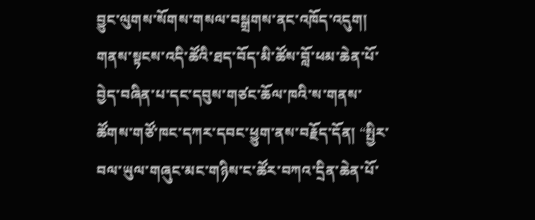བྱུང་ལུགས་སོགས་གསལ་བསྒྲགས་ནང་འཁོད་འདུག།
གནས་སྟངས་འདི་ཚོའི་ཐད་བོད་མི་ཚོས་བློ་ཕམ་ཆེན་པོ་བྱེད་བཞིན་པ་དང་དབུས་གཙང་ཆོལ་ཁའི་ས་གནས་ཚོགས་གཙོ་ཁང་དཀར་དབང་ཕྱུག་ནས་བརྗོད་དོན། “སྤྱིར་བལ་ཡུལ་གཞུང་མང་གཉིས་ང་ཚོར་བཀའ་དྲིན་ཆེན་པོ་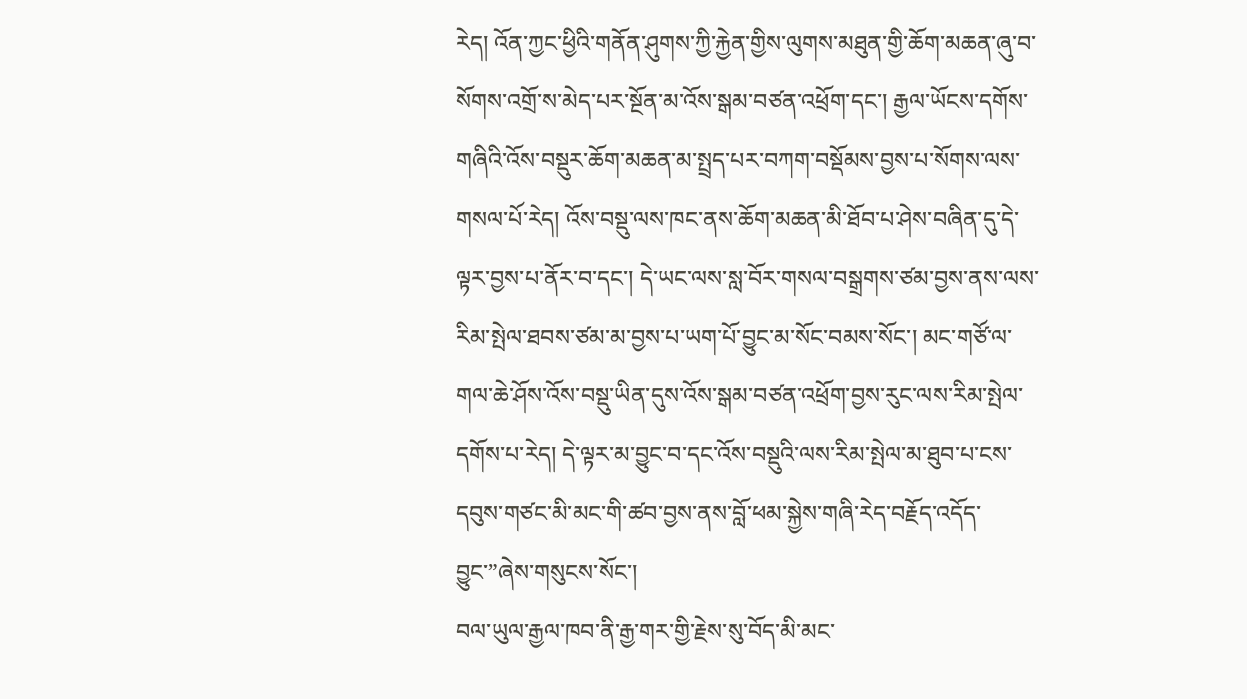རེད། འོན་ཀྱང་ཕྱིའི་གནོན་ཤུགས་ཀྱི་རྐྱེན་གྱིས་ལུགས་མཐུན་གྱི་ཆོག་མཆན་ཞུ་བ་སོགས་འགྲོ་ས་མེད་པར་སྔོན་མ་འོས་སྒམ་བཙན་འཕྲོག་དང་། རྒྱལ་ཡོངས་དགོས་གཞིའི་འོས་བསྡུར་ཆོག་མཆན་མ་སྤྲད་པར་བཀག་བསྡོམས་བྱས་པ་སོགས་ལས་གསལ་པོ་རེད། འོས་བསྡུ་ལས་ཁང་ནས་ཆོག་མཆན་མི་ཐོབ་པ་ཤེས་བཞིན་དུ་དེ་ལྟར་བྱས་པ་ནོར་བ་དང་། དེ་ཡང་ལས་སླ་བོར་གསལ་བསྒྲགས་ཙམ་བྱས་ནས་ལས་རིམ་སྤེལ་ཐབས་ཙམ་མ་བྱས་པ་ཡག་པོ་བྱུང་མ་སོང་བམས་སོང་། མང་གཙོ་ལ་གལ་ཆེ་ཤོས་འོས་བསྡུ་ཡིན་དུས་འོས་སྒམ་བཙན་འཕྲོག་བྱས་རུང་ལས་རིམ་སྤེལ་དགོས་པ་རེད། དེ་ལྟར་མ་བྱུང་བ་དང་འོས་བསྡུའི་ལས་རིམ་སྤེལ་མ་ཐུབ་པ་ངས་དབུས་གཙང་མི་མང་གི་ཚབ་བྱས་ནས་བློ་ཕམ་སྐྱེས་གཞི་རེད་བརྗོད་འདོད་བྱུང་”ཞེས་གསུངས་སོང་།
བལ་ཡུལ་རྒྱལ་ཁབ་ནི་རྒྱ་གར་གྱི་རྗེས་སུ་བོད་མི་མང་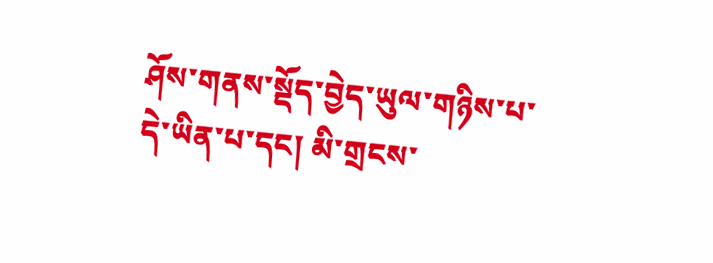ཤོས་གནས་སྡོད་བྱེད་ཡུལ་གཉིས་པ་དེ་ཡིན་པ་དང། མི་གྲངས་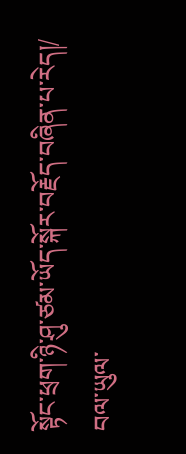སྟོང་ཕྲག་ཉི་ཤུ་ཙམ་ཡོད་སྐོར་བརྗོད་བཞིན་པ་རེད།/
བལ་ཡུལ་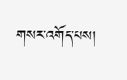གསར་འགོད་པས།